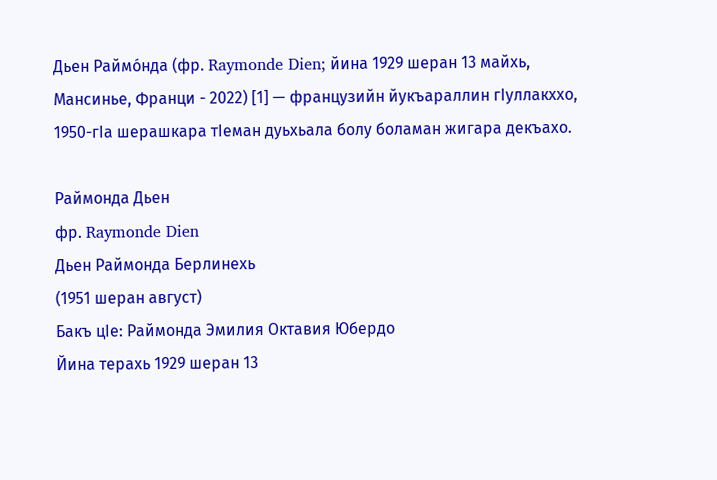Дьен Раймо́нда (фр. Raymonde Dien; йина 1929 шеран 13 майхь, Мансинье, Франци - 2022) [1] — французийн йукъараллин гӀуллакххо, 1950-гӀа шерашкара тӀеман дуьхьала болу боламан жигара декъахо.

Раймонда Дьен
фр. Raymonde Dien
Дьен Раймонда Берлинехь
(1951 шеран август)
Бакъ цӀе: Раймонда Эмилия Октавия Юбердо
Йина терахь 1929 шеран 13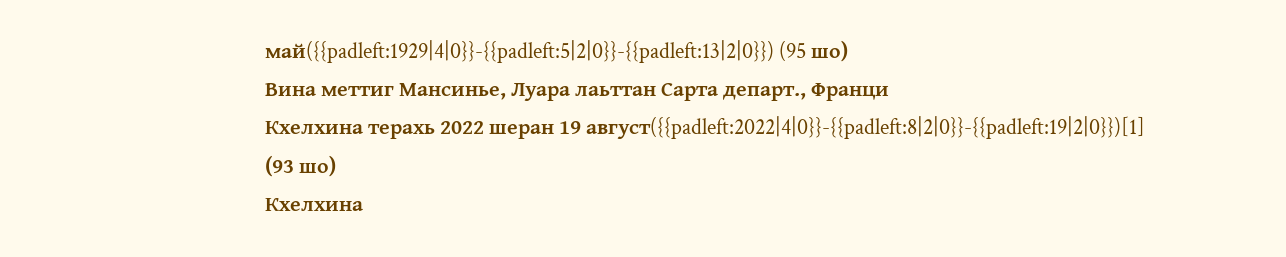май({{padleft:1929|4|0}}-{{padleft:5|2|0}}-{{padleft:13|2|0}}) (95 шо)
Вина меттиг Мансинье, Луара лаьттан Сарта департ., Франци
Кхелхина терахь 2022 шеран 19 август({{padleft:2022|4|0}}-{{padleft:8|2|0}}-{{padleft:19|2|0}})[1] (93 шо)
Кхелхина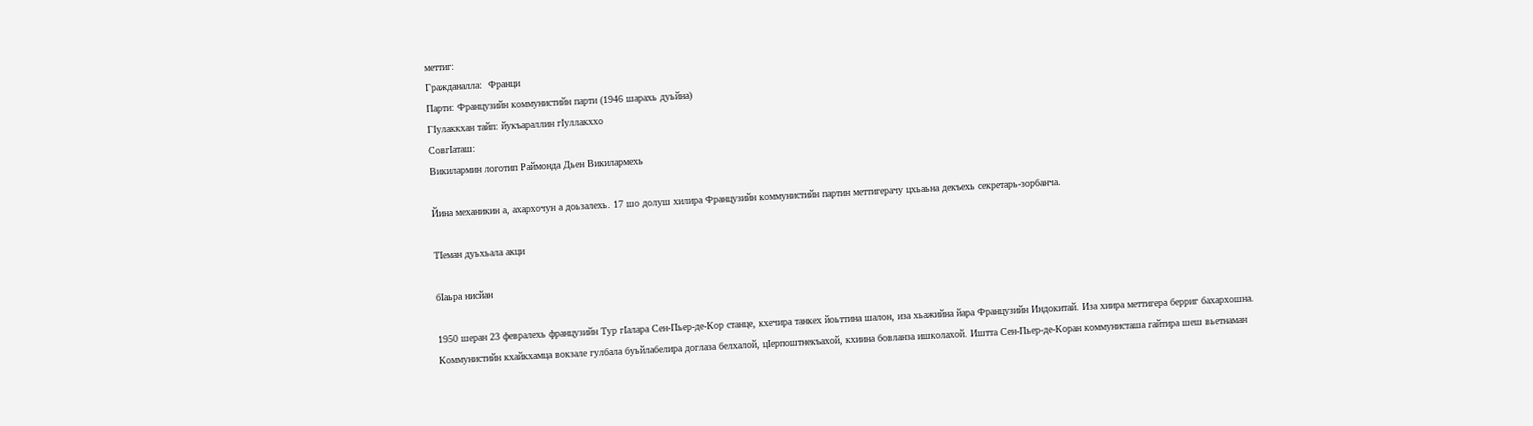меттиг:
Гражданалла:  Франци
Парти: Французийн коммунистийн парти (1946 шарахь дуьйна)
ГӀулаккхан тайп: йукъараллин гӀуллакххо
СовгӀаташ:
Викилармин логотип Раймонда Дьен Викилармехь

Йина механикин а, ахархочун а доьзалехь. 17 шо долуш хилира Французийн коммунистийн партин меттигерачу цхьаьна декъехь секретарь-зорбанча.

ТӀеман дуьхьала акци

бӀаьра нисйан

1950 шеран 23 февралехь французийн Тур гӀалара Сен-Пьер-де-Кор станце, кхечира танкех йоьттина шалон, иза хьажийна йара Французийн Индокитай. Иза хиира меттигера берриг бахархошна. Коммунистийн кхайкхамца вокзале гулбала буьйлабелира доглаза белхалой, цӀерпоштнекъахой, кхиина бовланза ишколахой. Иштта Сен-Пьер-де-Коран коммунисташа гайтира шеш вьетнаман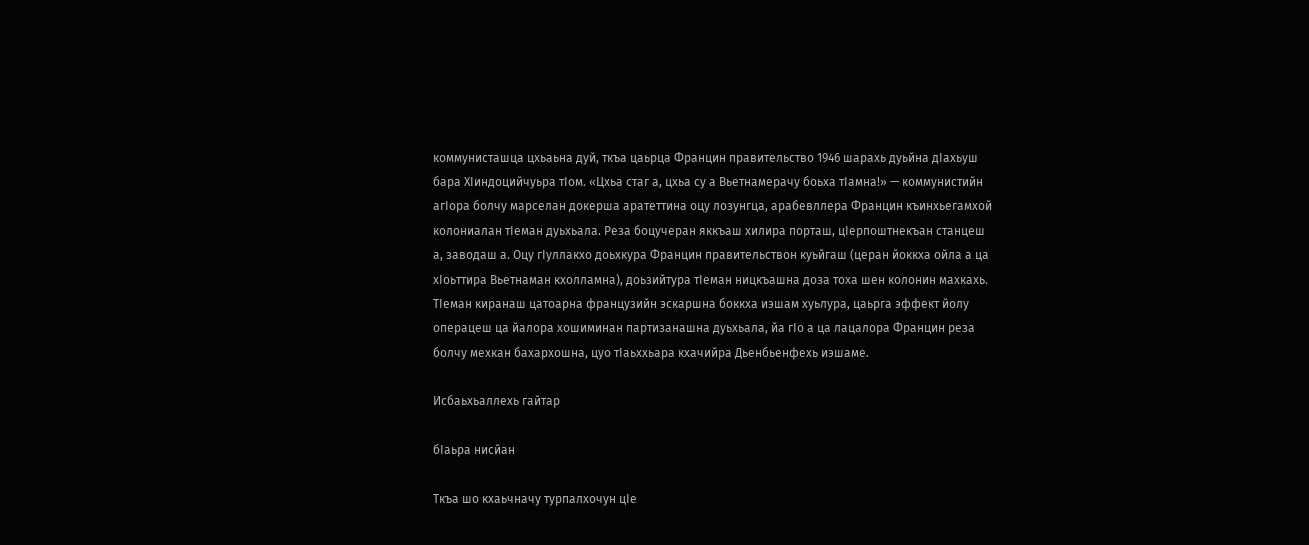коммунисташца цхьаьна дуй, ткъа цаьрца Францин правительство 1946 шарахь дуьйна дӀахьуш бара ХӀиндоцийчуьра тӀом. «Цхьа стаг а, цхьа су а Вьетнамерачу боьха тӀамна!» — коммунистийн агӀора болчу марселан докерша аратеттина оцу лозунгца, арабевллера Францин къинхьегамхой колониалан тӀеман дуьхьала. Реза боцучеран яккъаш хилира порташ, цӀерпоштнекъан станцеш а, заводаш а. Оцу гӀуллакхо доьхкура Францин правительствон куьйгаш (церан йоккха ойла а ца хӀоьттира Вьетнаман кхолламна), доьзийтура тӀеман ницкъашна доза тоха шен колонин махкахь. ТӀеман киранаш цатоарна французийн эскаршна боккха иэшам хуьлура, цаьрга эффект йолу операцеш ца йалора хошиминан партизанашна дуьхьала, йа гӀо а ца лацалора Францин реза болчу мехкан бахархошна, цуо тӀаьххьара кхачийра Дьенбьенфехь иэшаме.

Исбаьхьаллехь гайтар

бӀаьра нисйан

Ткъа шо кхаьчначу турпалхочун цӀе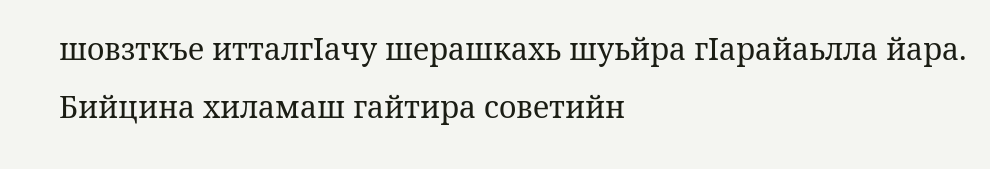шовзткъе итталгӀачу шерашкахь шуьйра гӀарайаьлла йара. Бийцина хиламаш гайтира советийн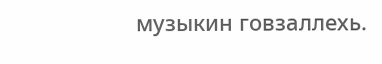музыкин говзаллехь.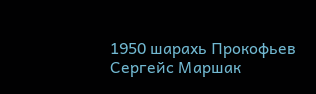1950 шарахь Прокофьев Сергейс Маршак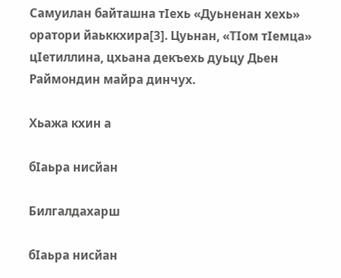Самуилан байташна тӀехь «Дуьненан хехь» оратори йаьккхира[3]. Цуьнан, «ТӀом тӀемца» цӀетиллина, цхьана декъехь дуьцу Дьен Раймондин майра динчух.

Хьажа кхин а

бӀаьра нисйан

Билгалдахарш

бӀаьра нисйан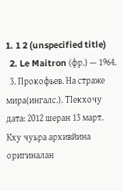1. 1 2 (unspecified title)
  2. Le Maitron (фр.) — 1964.
  3. Прокофьев. На страже мира(ингалс.). ТӀекхочу дата: 2012 шеран 13 март. Кху чуьра архивйина оригиналан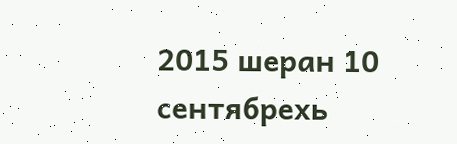2015 шеран 10 сентябрехь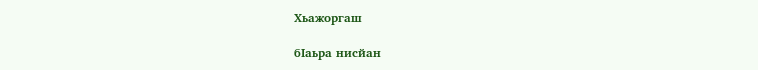Хьажоргаш

бӀаьра нисйан